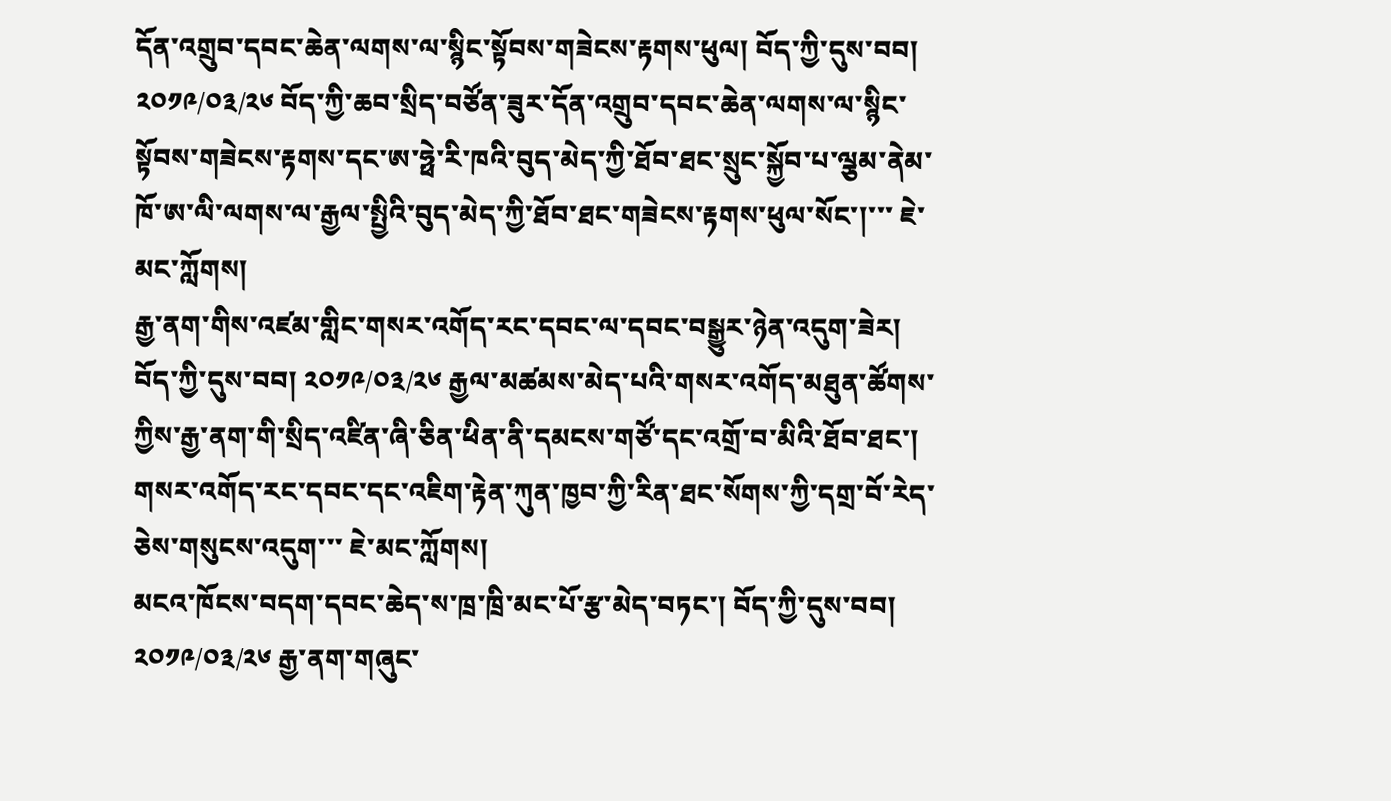དོན་འགྲུབ་དབང་ཆེན་ལགས་ལ་སྙིང་སྟོབས་གཟེངས་རྟགས་ཕུལ། བོད་ཀྱི་དུས་བབ། ༢༠༡༩/༠༣/༢༦ བོད་ཀྱི་ཆབ་སྲིད་བཙོན་ཟུར་དོན་འགྲུབ་དབང་ཆེན་ལགས་ལ་སྙིང་སྟོབས་གཟེངས་རྟགས་དང་ཨ་ཧྥེ་རི་ཁའི་བུད་མེད་ཀྱི་ཐོབ་ཐང་སྲུང་སྐྱོབ་པ་ལྕམ་ནེམ་ཁོ་ཨ་ལི་ལགས་ལ་རྒྱལ་སྤྱིའི་བུད་མེད་ཀྱི་ཐོབ་ཐང་གཟེངས་རྟགས་ཕུལ་སོང་།་་་ ཇེ་མང་ཀློགས།
རྒྱ་ནག་གིས་འཛམ་གླིང་གསར་འགོད་རང་དབང་ལ་དབང་བསྒྱུར་ཉེན་འདུག་ཟེར། བོད་ཀྱི་དུས་བབ། ༢༠༡༩/༠༣/༢༦ རྒྱལ་མཚམས་མེད་པའི་གསར་འགོད་མཐུན་ཚོགས་ཀྱིས་རྒྱ་ནག་གི་སྲིད་འཛིན་ཞི་ཅིན་ཕིན་ནི་དམངས་གཙོ་དང་འགྲོ་བ་མིའི་ཐོབ་ཐང་། གསར་འགོད་རང་དབང་དང་འཇིག་རྟེན་ཀུན་ཁྱབ་ཀྱི་རིན་ཐང་སོགས་ཀྱི་དགྲ་བོ་རེད་ཅེས་གསུངས་འདུག་་་ ཇེ་མང་ཀློགས།
མངའ་ཁོངས་བདག་དབང་ཆེད་ས་ཁྲ་ཁྲི་མང་པོ་རྩ་མེད་བཏང་། བོད་ཀྱི་དུས་བབ། ༢༠༡༩/༠༣/༢༦ རྒྱ་ནག་གཞུང་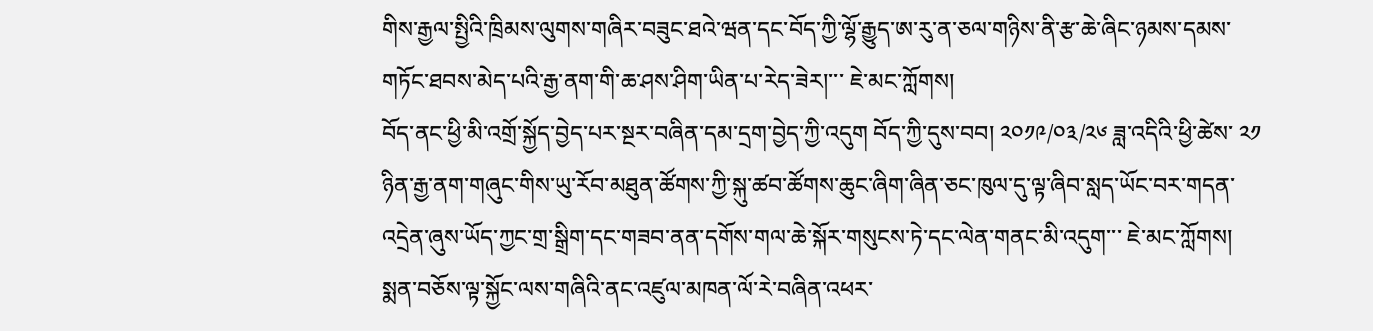གིས་རྒྱལ་སྤྱིའི་ཁྲིམས་ལུགས་གཞིར་བཟུང་ཐའེ་ཝན་དང་བོད་ཀྱི་ལྷོ་རྒྱུད་ཨ་རུ་ན་ཅལ་གཉིས་ནི་རྩ་ཆེ་ཞིང་ཉམས་དམས་གཏོང་ཐབས་མེད་པའི་རྒྱ་ནག་གི་ཆ་ཤས་ཤིག་ཡིན་པ་རེད་ཟེར།་་་ ཇེ་མང་ཀློགས།
བོད་ནང་ཕྱི་མི་འགྲོ་སྐྱོད་བྱེད་པར་སྔར་བཞིན་དམ་དྲག་བྱེད་ཀྱི་འདུག བོད་ཀྱི་དུས་བབ། ༢༠༡༩/༠༣/༢༦ ཟླ་འདིའི་ཕྱི་ཚེས་ ༢༡ ཉིན་རྒྱ་ནག་གཞུང་གིས་ཡུ་རོབ་མཐུན་ཚོགས་ཀྱི་སྐུ་ཚབ་ཚོགས་ཆུང་ཞིག་ཞིན་ཅང་ཁུལ་དུ་ལྟ་ཞིབ་སླད་ཡོང་བར་གདན་འདྲེན་ཞུས་ཡོད་ཀྱང་གྲ་སྒྲིག་དང་གཟབ་ནན་དགོས་གལ་ཆེ་སྐོར་གསུངས་ཏེ་དང་ལེན་གནང་མི་འདུག་་་ ཇེ་མང་ཀློགས།
སྨན་བཅོས་ལྟ་སྐྱོང་ལས་གཞིའི་ནང་འཛུལ་མཁན་ལོ་རེ་བཞིན་འཕར་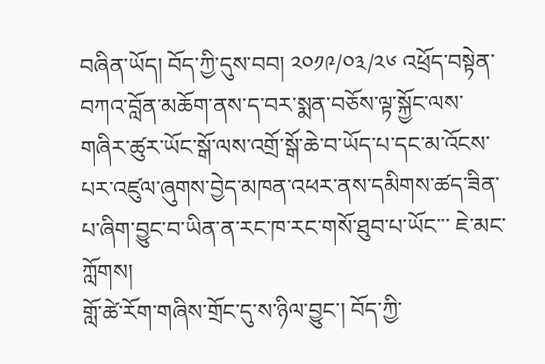བཞིན་ཡོད། བོད་ཀྱི་དུས་བབ། ༢༠༡༩/༠༣/༢༦ འཕྲོད་བསྟེན་བཀའ་བློན་མཆོག་ནས་ད་བར་སྨན་བཅོས་ལྟ་སྐྱོང་ལས་གཞིར་ཚུར་ཡོང་སྒོ་ལས་འགྲོ་སྒོ་ཆེ་བ་ཡོད་པ་དང་མ་འོངས་པར་འཛུལ་ཞུགས་བྱེད་མཁན་འཕར་ནས་དམིགས་ཚད་ཟིན་པ་ཞིག་བྱུང་བ་ཡིན་ན་རང་ཁ་རང་གསོ་ཐུབ་པ་ཡོང་་་ ཇེ་མང་ཀློགས།
གློ་ཚེ་རོག་གཞིས་གྲོང་དུ་ས་ཉིལ་བྱུང་། བོད་ཀྱི་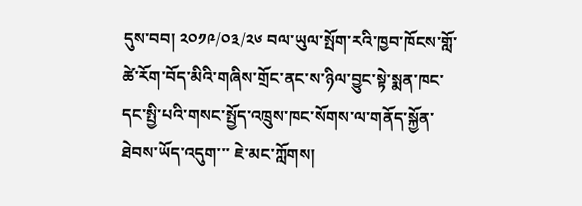དུས་བབ། ༢༠༡༩/༠༣/༢༦ བལ་ཡུལ་སྤོག་རའི་ཁྱབ་ཁོངས་གློ་ཚེ་རོག་བོད་མིའི་གཞིས་གྲོང་ནང་ས་ཉིལ་བྱུང་སྟེ་སྨན་ཁང་དང་སྤྱི་པའི་གསང་སྤྱོད་འཁྲུས་ཁང་སོགས་ལ་གནོད་སྐྱོན་ཐེབས་ཡོད་འདུག་་་ ཇེ་མང་ཀློགས།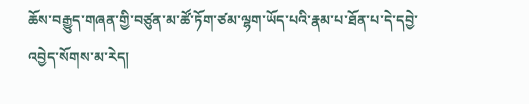ཆོས་བརྒྱུད་གཞན་གྱི་བཙུན་མ་ཚོ་ཏོག་ཙམ་ལྷག་ཡོད་པའི་རྣམ་པ་ཐོན་པ་དེ་དབྱེ་འབྱེད་སོགས་མ་རེད།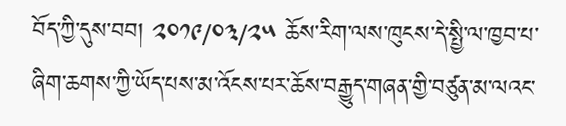བོད་ཀྱི་དུས་བབ། ༢༠༡༩/༠༣/༢༥ ཆོས་རིག་ལས་ཁུངས་དེ་སྤྱི་ལ་ཁྱབ་པ་ཞིག་ཆགས་ཀྱི་ཡོད་པས་མ་འོངས་པར་ཆོས་བརྒྱུད་གཞན་གྱི་བཙུན་མ་ལའང་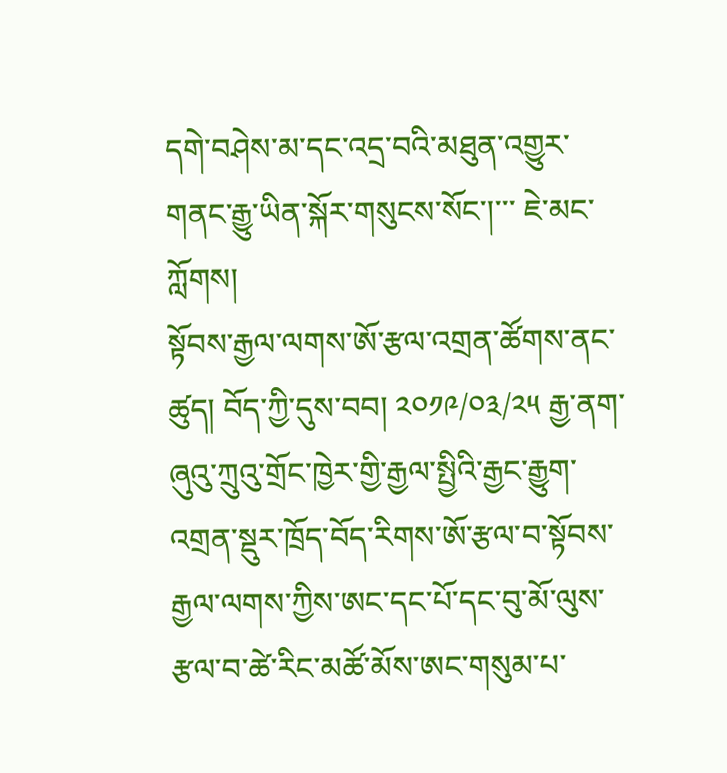དགེ་བཤེས་མ་དང་འདྲ་བའི་མཐུན་འགྱུར་གནང་རྒྱུ་ཡིན་སྐོར་གསུངས་སོང་།་་་ ཇེ་མང་ཀློགས།
སྟོབས་རྒྱལ་ལགས་ཨོ་རྩལ་འགྲན་ཚོགས་ནང་ཚུད། བོད་ཀྱི་དུས་བབ། ༢༠༡༩/༠༣/༢༥ རྒྱ་ནག་ཞུའུ་ཀྲུའུ་གྲོང་ཁྱེར་གྱི་རྒྱལ་སྤྱིའི་རྒྱང་རྒྱུག་འགྲན་སྡུར་ཁྲོད་བོད་རིགས་ཨོ་རྩལ་བ་སྟོབས་རྒྱལ་ལགས་ཀྱིས་ཨང་དང་པོ་དང་བུ་མོ་ལུས་རྩལ་བ་ཚེ་རིང་མཚོ་མོས་ཨང་གསུམ་པ་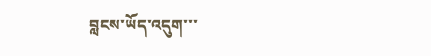བླངས་ཡོད་འདུག་་་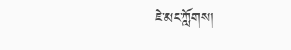ཇེ་མང་ཀློགས།